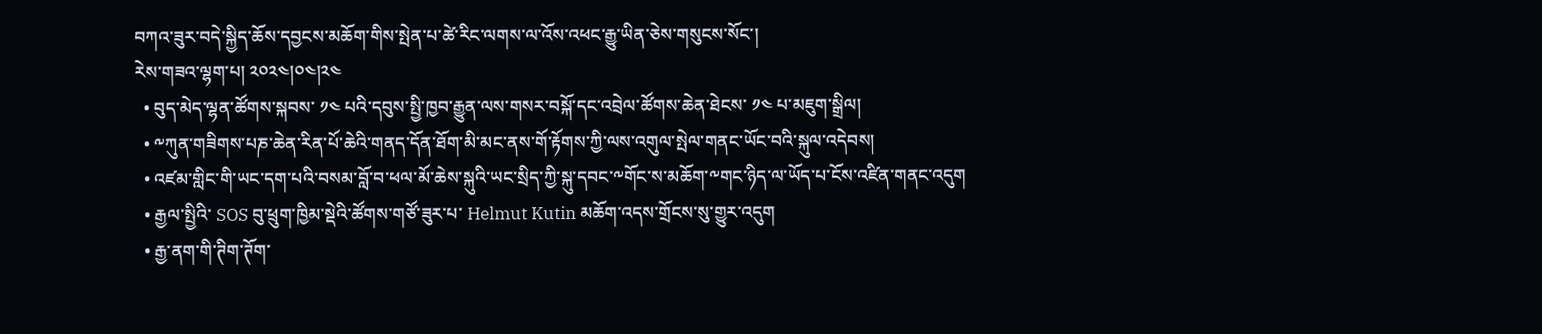བཀའ་ཟུར་བདེ་སྐྱིད་ཆོས་དབྱངས་མཆོག་གིས་སྤེན་པ་ཚེ་རིང་ལགས་ལ་འོས་འཕང་རྒྱུ་ཡིན་ཅེས་གསུངས་སོང་།
རེས་གཟའ་ལྷག་པ། ༢༠༢༤།༠༤།༢༤
  • བུད་མེད་ལྷན་ཚོགས་སྐབས་ ༡༤ པའི་དབུས་སྤྱི་ཁྱབ་རྒྱུན་ལས་གསར་བསྐོ་དང་འབྲེལ་ཚོགས་ཆེན་ཐེངས་ ༡༤ པ་མཇུག་སྒྲིལ།
  • ༸ཀུན་གཟིགས་པཎ་ཆེན་རིན་པོ་ཆེའི་གནད་དོན་ཐོག་མི་མང་ནས་གོ་རྟོགས་ཀྱི་ལས་འགུལ་སྤེལ་གནང་ཡོང་བའི་སྐུལ་འདེབས།
  • འཛམ་གླིང་གི་ཡང་དག་པའི་བསམ་བློ་བ་ཕལ་མོ་ཆེས་སྐུའི་ཡང་སྲིད་ཀྱི་སྐུ་དབང་༸གོང་ས་མཆོག་༸གང་ཉིད་ལ་ཡོད་པ་ངོས་འཛིན་གནང་འདུག
  • རྒྱལ་སྤྱིའི་ SOS བུ་ཕྲུག་ཁྱིམ་སྡེའི་ཚོགས་གཙོ་ཟུར་པ་ Helmut Kutin མཆོག་འདས་གྲོངས་སུ་གྱུར་འདུག
  • རྒྱ་ནག་གི་ཊིག་ཊོག་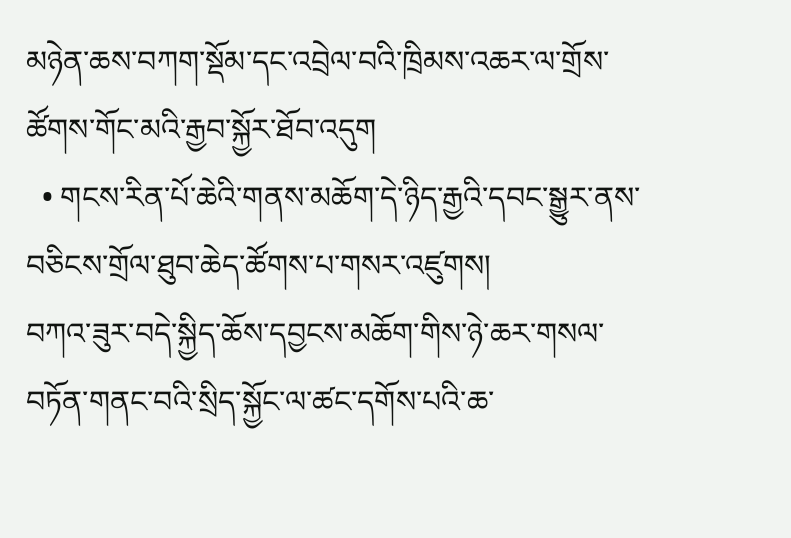མཉེན་ཆས་བཀག་སྡོམ་དང་འབྲེལ་བའི་ཁྲིམས་འཆར་ལ་གྲོས་ཚོགས་གོང་མའི་རྒྱབ་སྐྱོར་ཐོབ་འདུག
  • གངས་རིན་པོ་ཆེའི་གནས་མཆོག་དེ་ཉིད་རྒྱའི་དབང་སྒྱུར་ནས་བཅིངས་གྲོལ་ཐུབ་ཆེད་ཚོགས་པ་གསར་འཛུགས།
བཀའ་ཟུར་བདེ་སྐྱིད་ཆོས་དབྱངས་མཆོག་གིས་ཉེ་ཆར་གསལ་བཏོན་གནང་བའི་སྲིད་སྐྱོང་ལ་ཚང་དགོས་པའི་ཆ་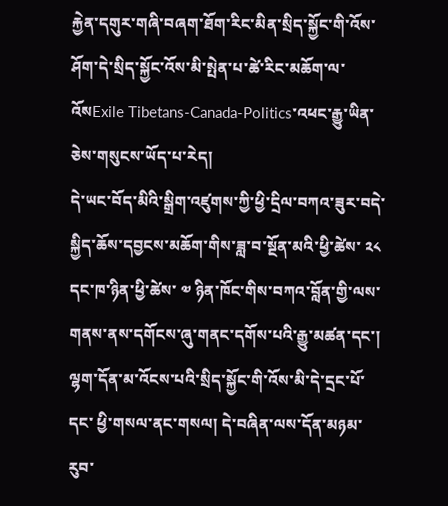རྐྱེན་དགུར་གཞི་བཞག་ཐོག་རིང་མིན་སྲིད་སྐྱོང་གི་འོས་ཤོག་དེ་སྲིད་སྐྱོང་འོས་མི་སྤེན་པ་ཚེ་རིང་མཆོག་ལ་འོསExile Tibetans-Canada-Politics་འཕང་རྒྱུ་ཡིན་ཅེས་གསུངས་ཡོད་པ་རེད།
དེ་ཡང་བོད་མིའི་སྒྲིག་འཛུགས་ཀྱི་ཕྱི་དྲིལ་བཀའ་ཟུར་བདེ་སྐྱིད་ཆོས་དབྱངས་མཆོག་གིས་ཟླ་བ་སྔོན་མའི་ཕྱི་ཚེས་ ༢༨ དང་ཁ་ཉིན་ཕྱི་ཚེས་ ༧ ཉིན་ཁོང་གིས་བཀའ་བློན་གྱི་ལས་གནས་ནས་དགོངས་ཞུ་གནང་དགོས་པའི་རྒྱུ་མཚན་དང་། ལྷག་དོན་མ་འོངས་པའི་སྲིད་སྐྱོང་གི་འོས་མི་དེ་དྲང་པོ་དང་ ཕྱི་གསལ་ནང་གསལ། དེ་བཞིན་ལས་དོན་མཉམ་རུབ་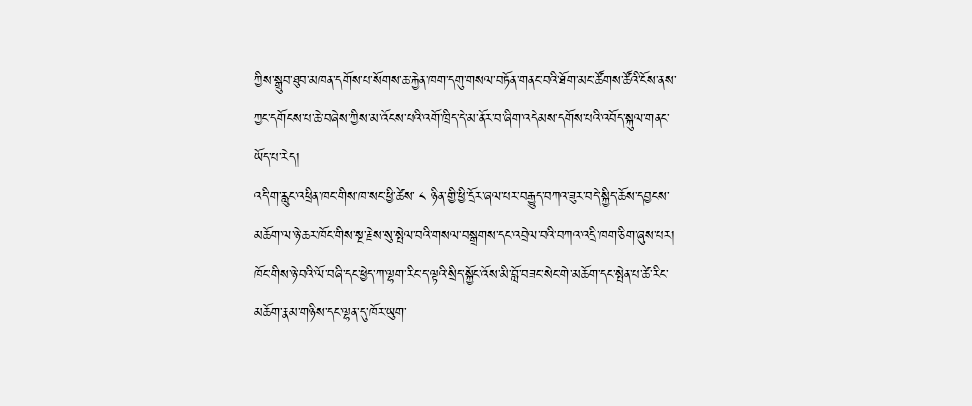ཀྱིས་སྒྲུབ་ཐུབ་མཁན་དགོས་པ་སོགས་ཆ་རྐྱེན་ཁག་དགུ་གསལ་བཏོན་གནང་བའི་ཐོག་མང་ཚོགས་ཚོའི་ངོས་ནས་ཀྱང་དགོངས་པ་ཆེ་བཞེས་ཀྱིས་མ་འོངས་པའི་འགོ་ཁྲིད་དེ་མ་ནོར་བ་ཞིག་འདེམས་དགོས་པའི་འབོད་སྐུལ་གནང་ཡོད་པ་རེད།
འདི་ག་རླུང་འཕྲིན་ཁང་གིས་ཁ་སང་ཕྱི་ཚེས་ ༨ ཉིན་གྱི་ཕྱི་དྲོར་ཞལ་པར་བརྒྱུད་བཀའ་ཟུར་བདེ་སྐྱིད་ཆོས་དབྱངས་མཆོག་ལ་ཉེ་ཆར་ཁོང་གིས་སྔ་རྗེས་སུ་སྤེལ་བའི་གསལ་བསྒྲགས་དང་འབྲེལ་བའི་བཀའ་འདྲི་ཁག་ཅིག་ཞུས་པར།  ཁོང་གིས་ཉེ་བའི་ལོ་བཞི་དང་ཕྱེད་ཀ་ལྷག་རིང་ད་ལྟའི་སྲིད་སྐྱོང་འོས་མི་བློ་བཟང་སེང་གེ་མཆོག་དང་སྤེན་པ་ཚེ་རིང་མཆོག་རྣམ་གཉིས་དང་ལྷན་དུ་ཁོར་ཡུག་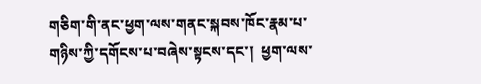གཅིག་གི་ནང་ཕྱག་ལས་གནང་སྐབས་ཁོང་རྣམ་པ་གཉིས་ཀྱི་དགོངས་པ་བཞེས་སྟངས་དང་།  ཕྱག་ལས་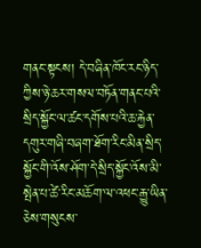གནང་སྟངས། དེ་བཞིན་ཁོང་རང་ཉིད་ཀྱིས་ཉེ་ཆར་གསལ་བཏོན་གནང་པའི་སྲིད་སྐྱོང་ལ་ཚང་དགོས་པའི་ཆ་རྐྱེན་དགུར་གཞི་བཞག་ཐོག་རིང་མིན་སྲིད་སྐྱོང་གི་འོས་ཤོག་དེ་སྲིད་སྐྱོང་འོས་མི་སྤེན་པ་ཚེ་རིང་མཆོག་ལ་འཕང་རྒྱུ་ཡིན་ཅེས་གསུངས་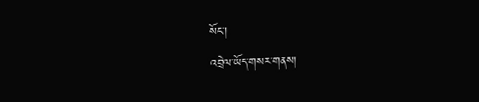སོང་།
འབྲེལ་ཡོད་གསར་གནས།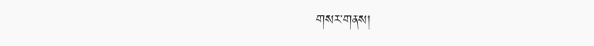གསར་གནས།